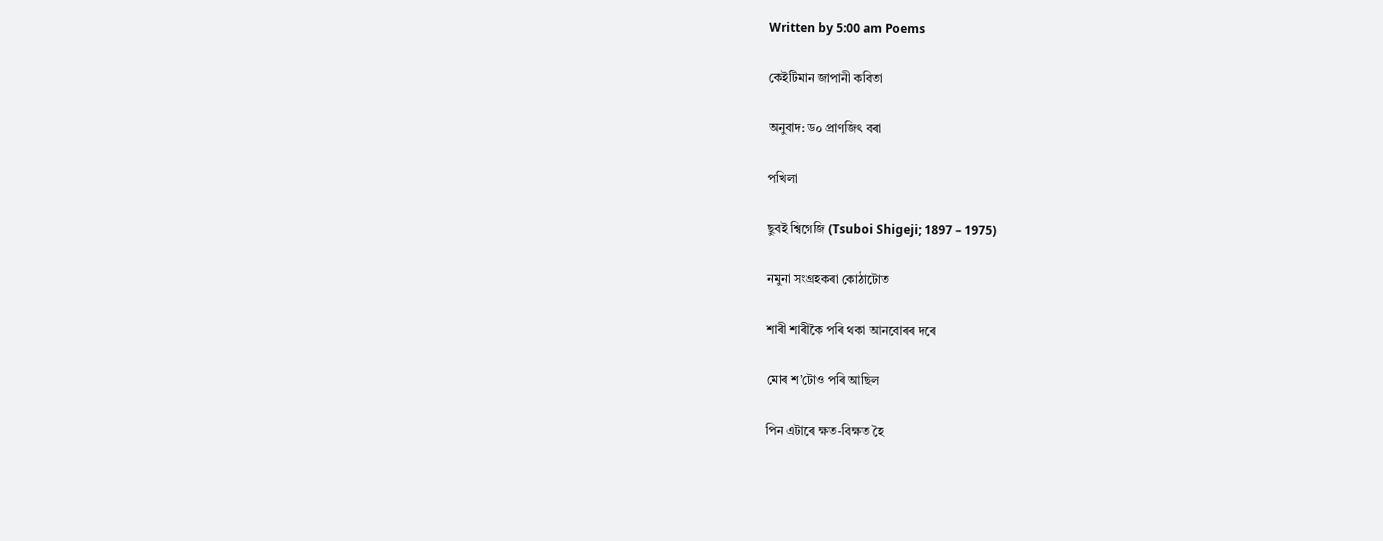Written by 5:00 am Poems

কেইটিমান জাপানী কবিতা

অনুবাদ: ড০ প্ৰাণজিৎ বৰা

পখিলা

ছুবই শ্বিগেজি (Tsuboi Shigeji; 1897 – 1975)

নমুনা সংগ্ৰহকৰা কোঠাটোত

শাৰী শাৰীকৈ পৰি থকা আনবোৰৰ দৰে

মোৰ শ’টোও পৰি আছিল

পিন এটাৰে ক্ষত-বিক্ষত হৈ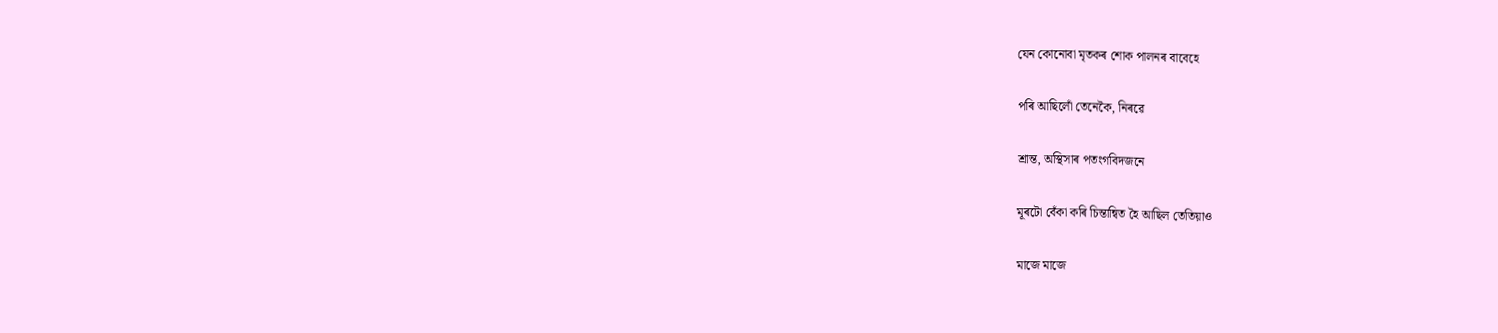যেন কোনোবা মৃতকৰ শোক পালনৰ বাবেহে

পৰি আছিলোঁ তেনেকৈ, নিৰৱে

শ্ৰান্ত, অস্থিসাৰ পতংগবিদজনে

মূৰটো বেঁকা কৰি চিন্তান্বিত হৈ আছিল তেতিয়াও

মাজে মাজে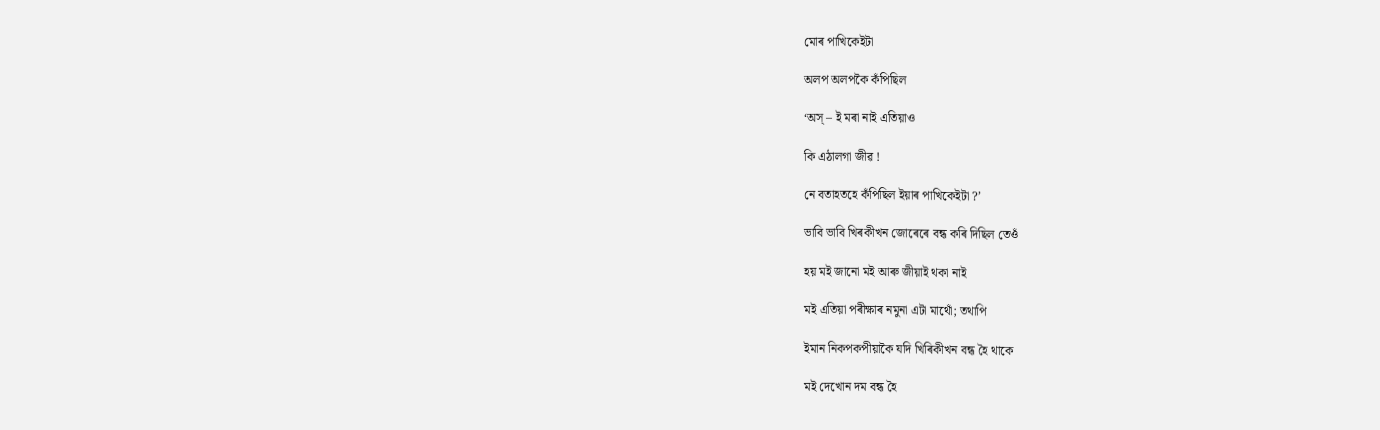মোৰ পাখিকেইটা

অলপ অলপকৈ কঁপিছিল

‘অস্‌ – ই মৰা নাই এতিয়াও

কি এঠালগা জীৱ !

নে বতাহতহে কঁপিছিল ইয়াৰ পাখিকেইটা ?’

ভাবি ভাবি খিৰকীখন জোৰেৰে বন্ধ কৰি দিছিল তেওঁ

হয় মই জানো মই আৰু জীয়াই থকা নাই

মই এতিয়া পৰীক্ষাৰ নমুনা এটা মাথোঁ; তথাপি

ইমান নিকপকপীয়াকৈ যদি খিৰিকীখন বন্ধ হৈ থাকে

মই দেখোন দম বন্ধ হৈ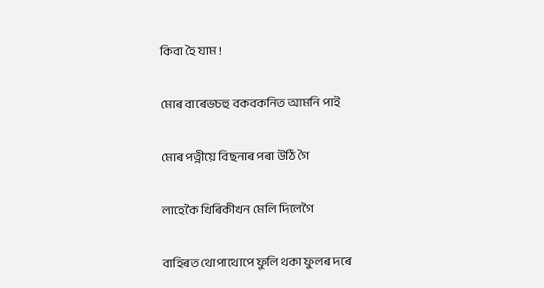কিবা হৈ যাম !

মোৰ বাৰেভচহু বকবকনিত আমনি পাই

মোৰ পত্নীয়ে বিছনাৰ পৰা উঠি গৈ

লাহেকৈ খিৰিকীখন মেলি দিলেগৈ

বাহিৰত থোপাথোপে ফুলি থকা ফুলৰ দৰে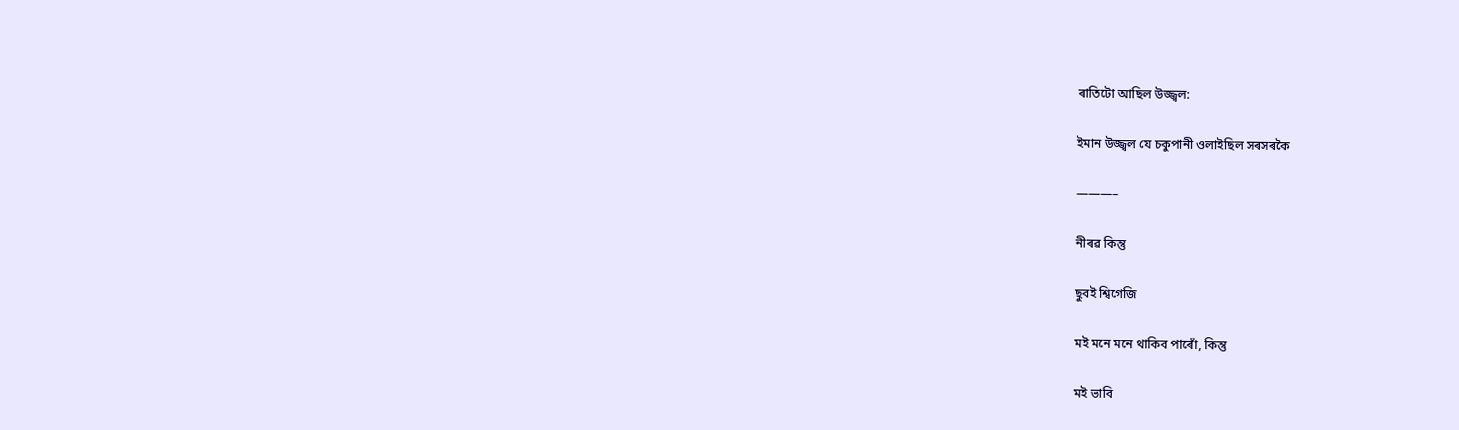ৰাতিটো আছিল উজ্জ্বল:

ইমান উজ্জ্বল যে চকুপানী ওলাইছিল সৰসৰকৈ

———–

নীৰৱ কিন্তু

ছুবই শ্বিগেজি

মই মনে মনে থাকিব পাৰোঁ, কিন্তু

মই ভাবি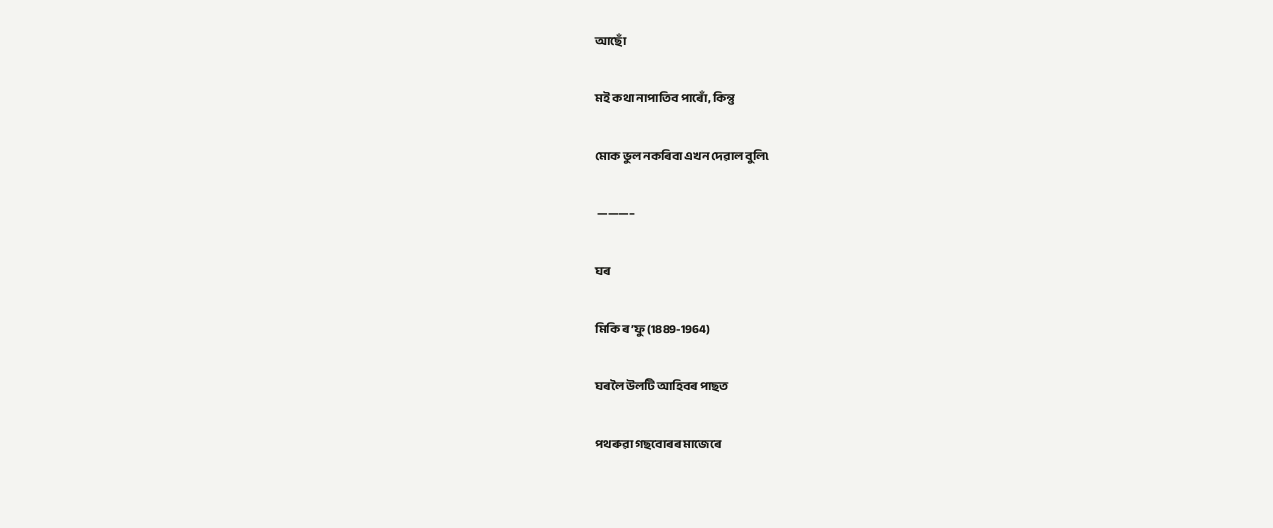আছোঁ

মই কথা নাপাতিব পাৰোঁ, কিন্তু

মোক ভুল নকৰিবা এখন দেৱাল বুলি৷

 ———–

ঘৰ

মিকি ৰ’ফু (1889-1964)

ঘৰলৈ উলটি আহিবৰ পাছত

পথৰুৱা গছবোৰৰ মাজেৰে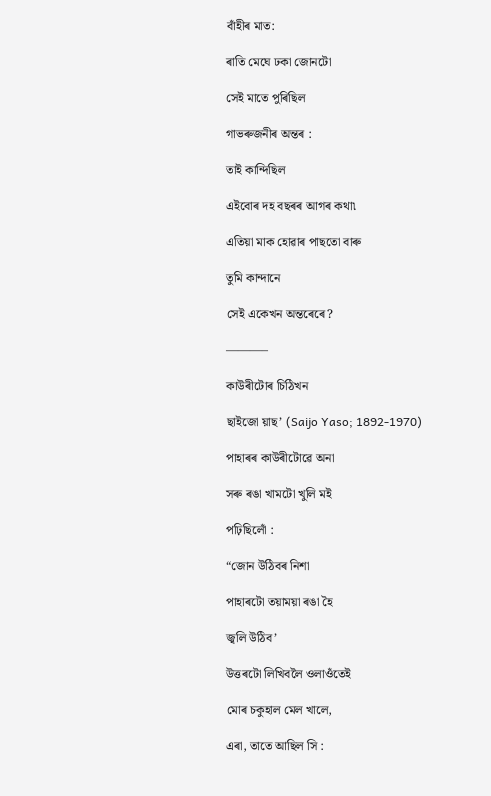বাঁহীৰ মাত:

ৰাতি মেঘে ঢকা জোনটো

সেই মাতে পুৰিছিল

গাভৰুজনীৰ অন্তৰ :

তাই কান্দিছিল

এইবোৰ দহ বছৰৰ আগৰ কথা৷

এতিয়া মাক হোৱাৰ পাছতো বাৰু

তুমি কান্দানে

সেই একেখন অন্তৰেৰে?

———–

কাউৰীটোৰ চিঠিখন

ছাইজো য়াছ’ (Saijo Yaso; 1892-1970)

পাহাৰৰ কাউৰীটোৱে অনা

সৰু ৰঙা খামটো খুলি মই

পঢ়িছিলোঁ :

“জোন উঠিবৰ নিশা

পাহাৰটো তয়াময়া ৰঙা হৈ

জ্বলি উঠিব’

উত্তৰটো লিখিবলৈ ওলাওঁতেই

মোৰ চকুহাল মেল খালে,

এৰা, তাতে আছিল সি :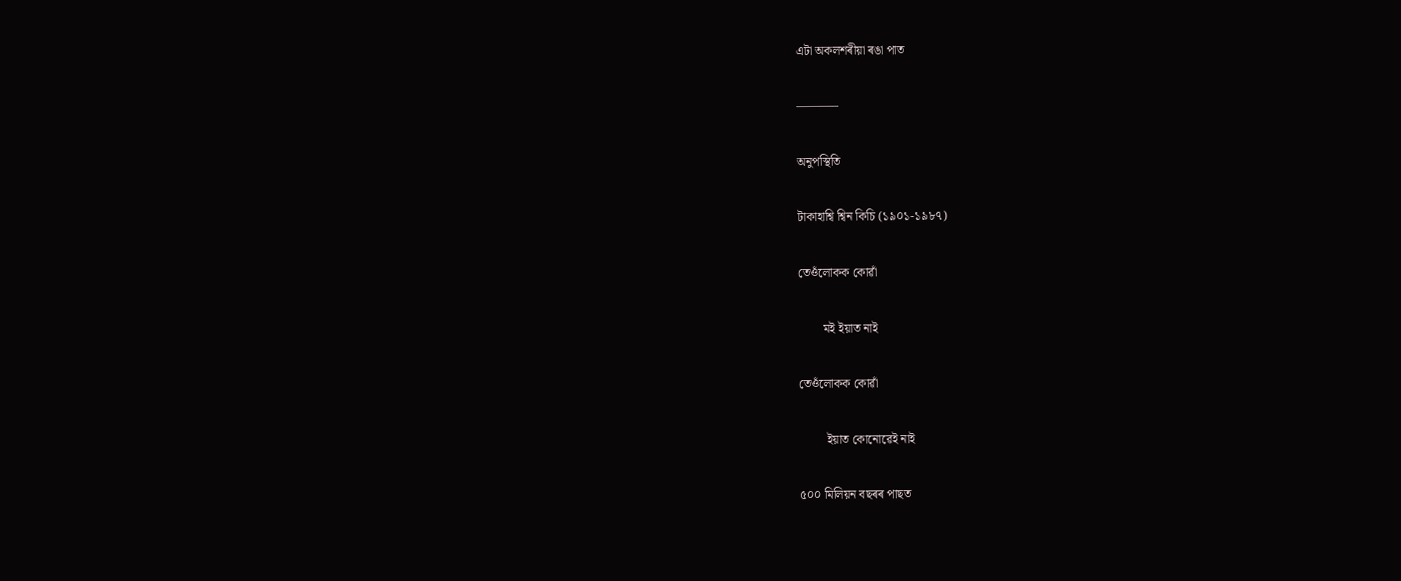এটা অকলশৰীয়া ৰঙা পাত

———–

অনুপস্থিতি

টাকাহাশ্বি শ্বিন কিচি (১৯০১-১৯৮৭)

তেওঁলোকক কোৱাঁ

        মই ইয়াত নাই

তেওঁলোকক কোৱাঁ

         ইয়াত কোনোৱেই নাই

৫০০ মিলিয়ন বছৰৰ পাছত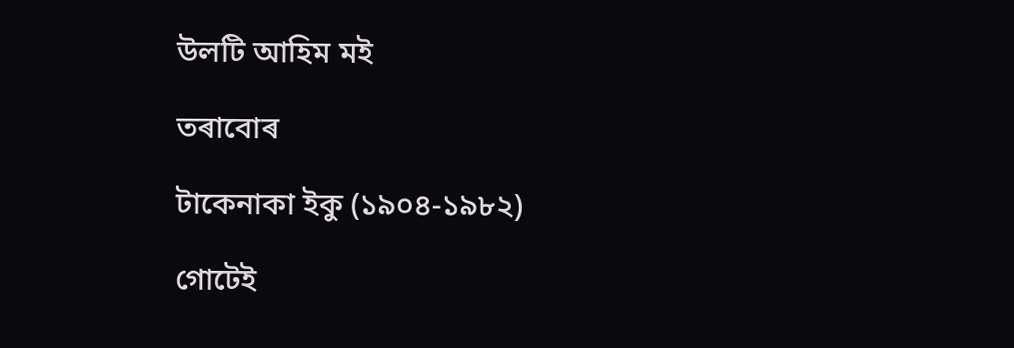উলটি আহিম মই

তৰাবোৰ

টাকেনাকা ইকু (১৯০৪-১৯৮২)

গোটেই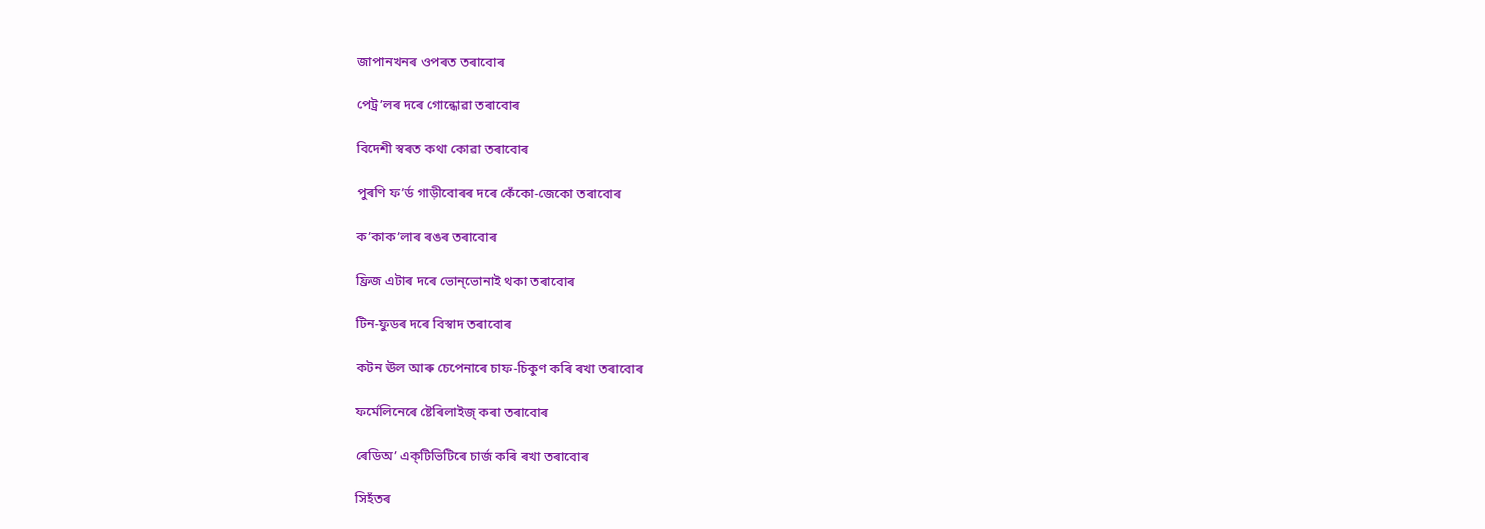জাপানখনৰ ওপৰত তৰাবোৰ

পেট্ৰ’লৰ দৰে গোন্ধোৱা তৰাবোৰ

বিদেশী স্বৰত কথা কোৱা তৰাবোৰ

পুৰণি ফ’ৰ্ড গাড়ীবোৰৰ দৰে কেঁকো-জেকো তৰাবোৰ

ক’কাক’লাৰ ৰঙৰ তৰাবোৰ

ফ্ৰিজ এটাৰ দৰে ভোন্‌ভোনাই থকা তৰাবোৰ

টিন-ফুডৰ দৰে বিস্বাদ তৰাবোৰ

কটন ঊল আৰু চেপেনাৰে চাফ-চিকুণ কৰি ৰখা তৰাবোৰ

ফৰ্মেলিনেৰে ষ্টেৰিলাইজ্‌ কৰা তৰাবোৰ

ৰেডিঅ’ এক্‌টিভিটিৰে চাৰ্জ কৰি ৰখা তৰাবোৰ

সিহঁতৰ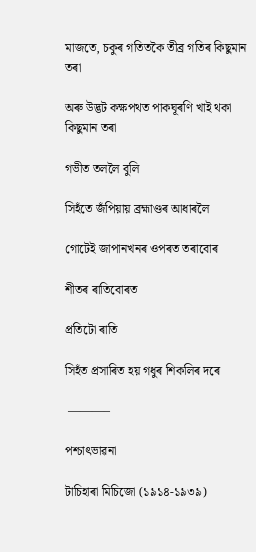মাজতে, চকুৰ গতিতকৈ তীব্ৰ গতিৰ কিছুমান তৰা

অৰু উদ্ভট কক্ষপথত পাকঘূৰণি খাই থকা কিছুমান তৰা

গভীত তললৈ বুলি

সিহঁতে জঁপিয়ায় ব্ৰহ্মাণ্ডৰ আধাৰলৈ

গোটেই জাপানখনৰ ওপৰত তৰাবোৰ

শীতৰ ৰাতিবোৰত

প্ৰতিটো ৰাতি

সিহঁত প্ৰসাৰিত হয় গধুৰ শিকলিৰ দৰে

 ———–

পশ্চাৎভাৱনা

টাচিহাৰা মিচিজো (১৯১৪-১৯৩৯)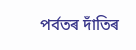পৰ্বতৰ দাঁতিৰ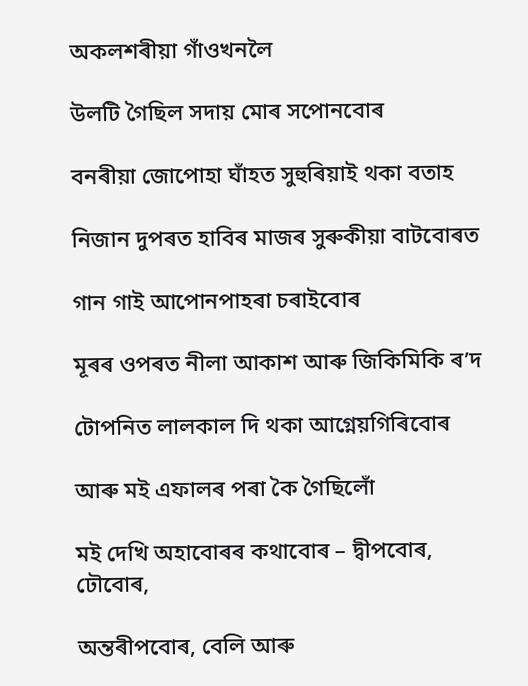অকলশৰীয়া গাঁওখনলৈ

উলটি গৈছিল সদায় মোৰ সপোনবোৰ

বনৰীয়া জোপোহা ঘাঁহত সুহুৰিয়াই থকা বতাহ

নিজান দুপৰত হাবিৰ মাজৰ সুৰুকীয়া বাটবোৰত

গান গাই আপোনপাহৰা চৰাইবোৰ

মূৰৰ ওপৰত নীলা আকাশ আৰু জিকিমিকি ৰ’দ

টোপনিত লালকাল দি থকা আগ্নেয়গিৰিবোৰ

আৰু মই এফালৰ পৰা কৈ গৈছিলোঁ

মই দেখি অহাবোৰৰ কথাবোৰ – দ্বীপবোৰ, ঢৌবোৰ,

অন্তৰীপবোৰ, বেলি আৰু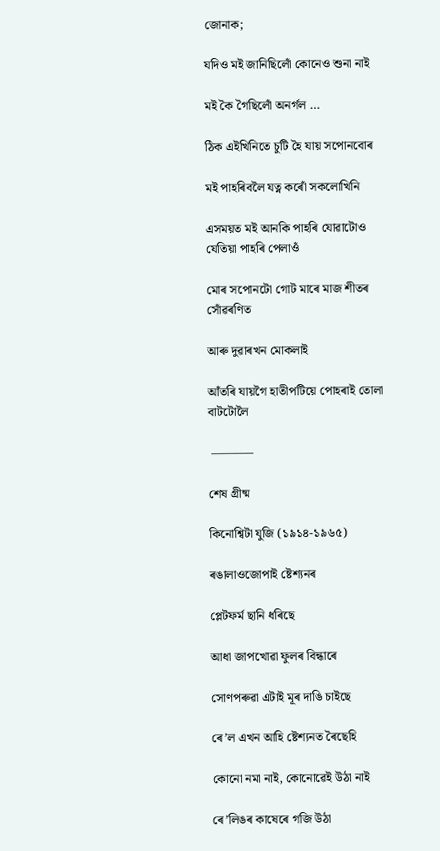জোনাক;

যদিও মই জানিছিলোঁ কোনেও শুনা নাই

মই কৈ গৈছিলোঁ অনৰ্গল …

ঠিক এইখিনিতে চুটি হৈ যায় সপোনবোৰ

মই পাহৰিবলৈ যত্ন কৰোঁ সকলোখিনি

এসময়ত মই আনকি পাহৰি যোৱাটোও যেতিয়া পাহৰি পেলাওঁ

মোৰ সপোনটো গোট মাৰে মাজ শীতৰ সোঁৱৰণিত

আৰু দুৱাৰখন মোকলাই

আঁতৰি যায়গৈ হাতীপটিয়ে পোহৰাই তোলা বাটটোলৈ

 ———–

শেষ গ্ৰীষ্ম

কিনোশ্বিটা যুজি (১৯১৪-১৯৬৫)

ৰঙালাওজোপাই ষ্টেশ্যনৰ

প্লেটফৰ্ম ছানি ধৰিছে

আধা জাপখোৱা ফুলৰ বিন্ধাৰে

সোণপৰুৱা এটাই মূৰ দাঙি চাইছে

ৰে’ল এখন আহি ষ্টেশ্যনত ৰৈছেহি

কোনো নমা নাই, কোনোৱেই উঠা নাই

ৰে’লিঙৰ কাষেৰে গজি উঠা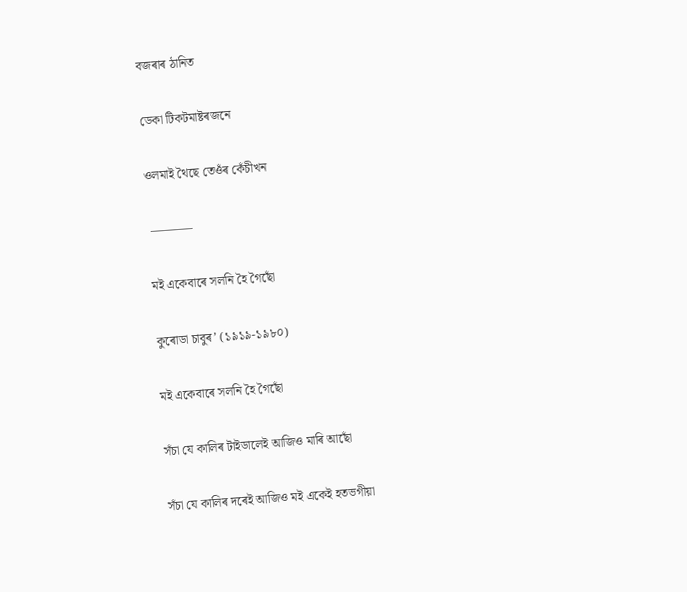বজৰাৰ ঠানিত

ডেকা টিকটমাষ্টৰজনে

ওলমাই থৈছে তেওঁৰ কেঁচীখন

 ———–

মই একেবাৰে সলনি হৈ গৈছোঁ

কুৰোডা চাবুৰ’ (১৯১৯-১৯৮০)

মই একেবাৰে সলনি হৈ গৈছোঁ

সঁচা যে কালিৰ টাইডালেই আজিও মাৰি আছোঁ

সঁচা যে কালিৰ দৰেই আজিও মই একেই হতভগীয়া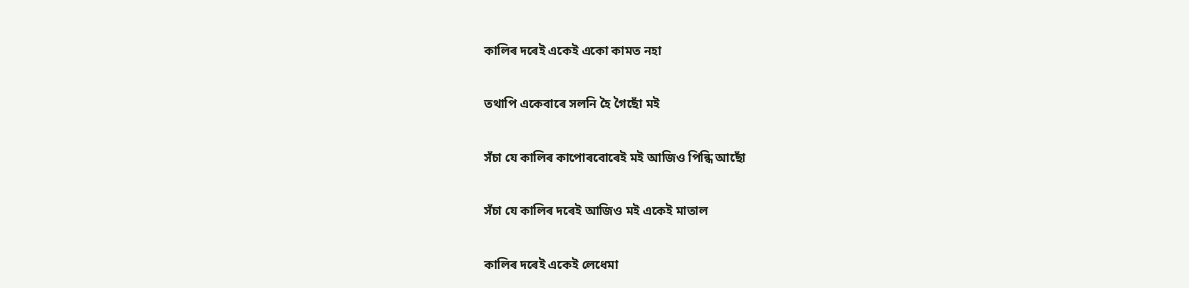কালিৰ দৰেই একেই একো কামত নহা

তথাপি একেবাৰে সলনি হৈ গৈছোঁ মই

সঁচা যে কালিৰ কাপোৰবোৰেই মই আজিও পিন্ধি আছোঁ

সঁচা যে কালিৰ দৰেই আজিও মই একেই মাতাল

কালিৰ দৰেই একেই লেধেমা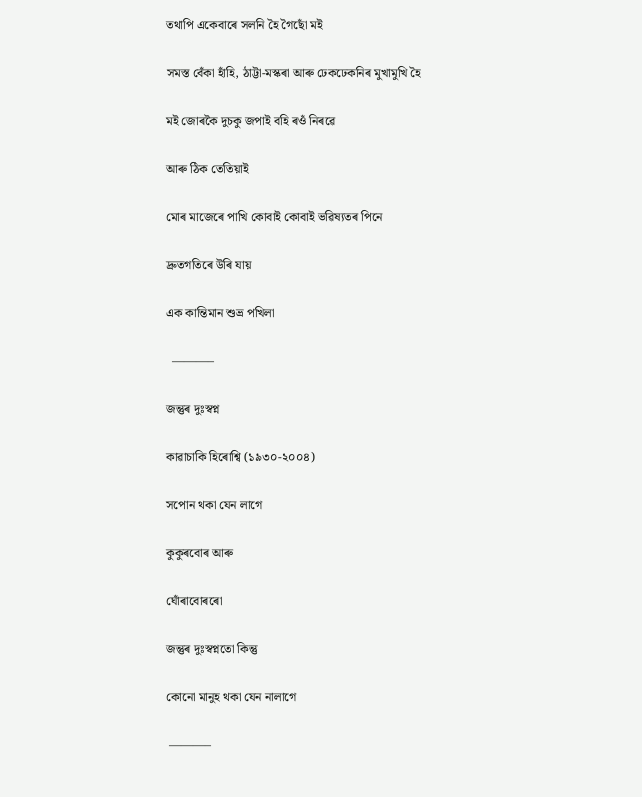তথাপি একেবাৰে সলনি হৈ গৈছোঁ মই

সমস্ত বেঁকা হাঁহি, ঠাট্টা-মস্কৰা আৰু ঢেকঢেকনিৰ মুখামুখি হৈ

মই জোৰকৈ দুচকু জপাই বহি ৰওঁ নিৰৱে

আৰু ঠিক তেতিয়াই

মোৰ মাজেৰে পাখি কোবাই কোবাই ভৱিষ্যতৰ পিনে

দ্ৰুতগতিৰে উৰি যায়

এক কান্তিমান শুভ্ৰ পখিলা

  ———–

জন্তুৰ দুঃস্বপ্ন

কাৱাচাকি হিৰোশ্বি (১৯৩০-২০০৪)

সপোন থকা যেন লাগে

কুকুৰবোৰ আৰু

ঘোঁৰাবোৰৰো

জন্তুৰ দুঃস্বপ্নতো কিন্তু

কোনো মানুহ থকা যেন নালাগে

 ———–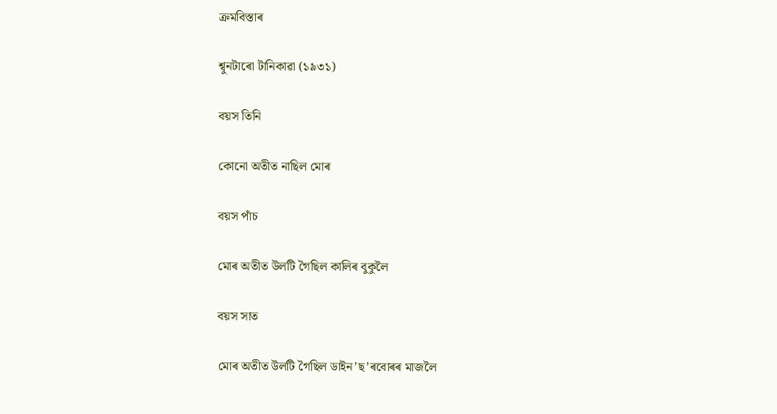ক্ৰমবিস্তাৰ

শ্বুনটাৰো টানিকাৱা (১৯৩১)

বয়স তিনি

কোনো অতীত নাছিল মোৰ

বয়স পাঁচ

মোৰ অতীত উলটি গৈছিল কালিৰ বুকুলৈ

বয়স সাত

মোৰ অতীত উলটি গৈছিল ডাইন’ছ’ৰবোৰৰ মাজলৈ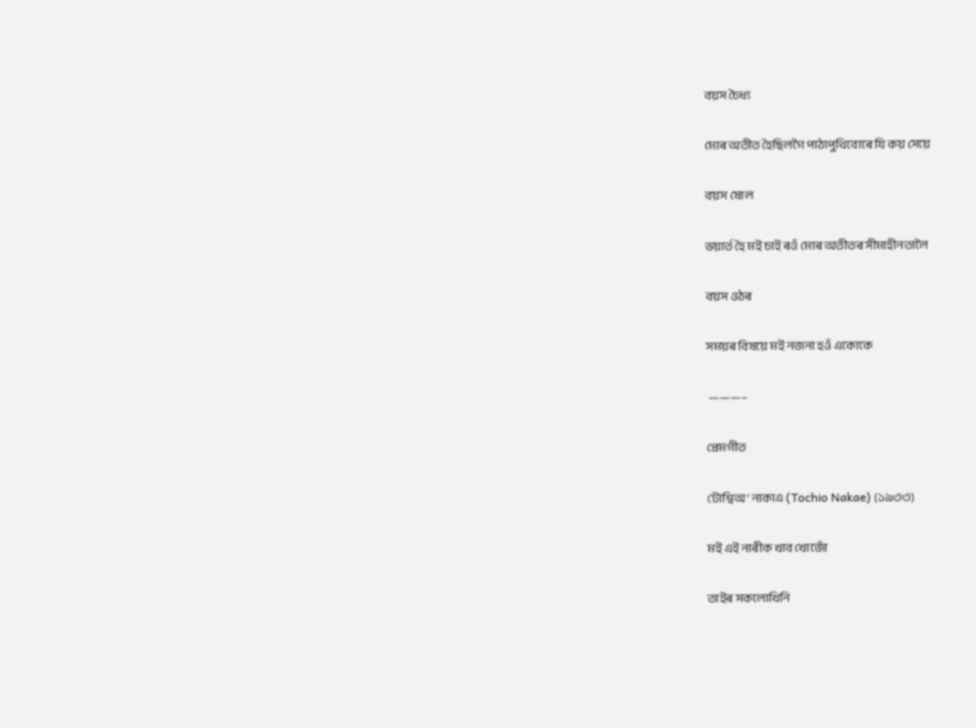বয়স চৈধ্য

মোৰ অতীত হৈছিলগৈ পাঠ্যপুথিবোৰে যি কয় সেয়ে

বয়স ষোল

ভয়াৰ্ত হৈ মই চাই ৰওঁ মোৰ অতীতৰ সীমাহীনতালৈ

বয়স ওঠৰ

সময়ৰ বিষয়ে মই নজনা হওঁ একোকে

 ———–

প্ৰেমগীত

টোশ্বিঅ’ নাকাএ (Tochio Nakae) (১৯৩৩)

মই এই নাৰীক খাব খোজোঁ

তাইৰ সকলোখিনি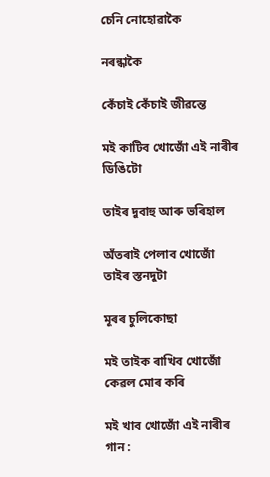চেনি নোহোৱাকৈ

নৰন্ধাকৈ

কেঁচাই কেঁচাই জীৱন্তে

মই কাটিব খোজোঁ এই নাৰীৰ ডিঙিটো

তাইৰ দুবাহু আৰু ভৰিহাল

অঁতৰাই পেলাব খোজোঁ তাইৰ স্তনদুটা

মূৰৰ চুলিকোছা

মই তাইক ৰাখিব খোজোঁ কেৱল মোৰ কৰি

মই খাব খোজোঁ এই নাৰীৰ গান :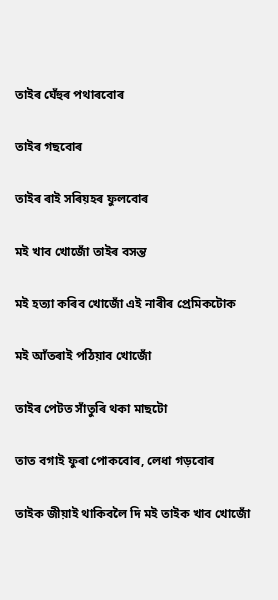তাইৰ ঘেঁহুৰ পথাৰবোৰ

তাইৰ গছবোৰ

তাইৰ ৰাই সৰিয়হৰ ফুলবোৰ

মই খাব খোজোঁ তাইৰ বসন্ত

মই হত্যা কৰিব খোজোঁ এই নাৰীৰ প্ৰেমিকটোক

মই আঁতৰাই পঠিয়াব খোজোঁ

তাইৰ পেটত সাঁতুৰি থকা মাছটো

তাত বগাই ফুৰা পোকবোৰ, লেধা গড়বোৰ

তাইক জীয়াই থাকিবলৈ দি মই তাইক খাব খোজোঁ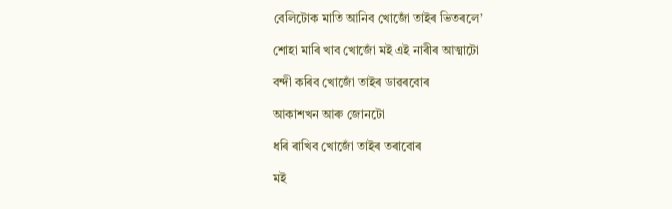বেলিটোক মাতি আনিব খোজোঁ তাইৰ ভিতৰলে’

শোহা মাৰি খাব খোজোঁ মই এই নাৰীৰ আত্মাটো

বন্দী কৰিব খোজোঁ তাইৰ ডাৱৰবোৰ

আকাশখন আৰু জোনটো

ধৰি ৰাখিব খোজোঁ তাইৰ তৰাবোৰ

মই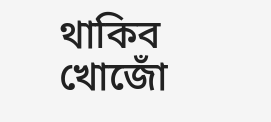থাকিব খোজোঁ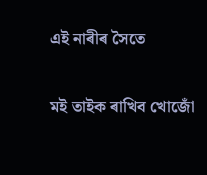এই নাৰীৰ সৈতে

মই তাইক ৰাখিব খোজোঁ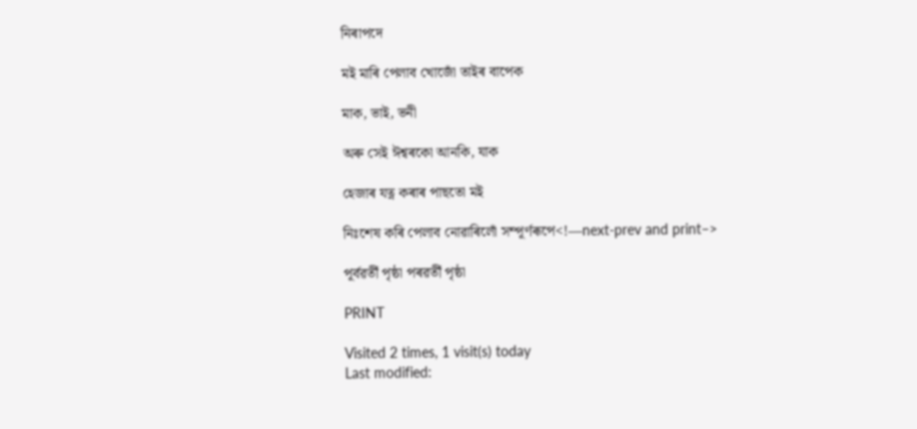নিৰাপদে

মই মাৰি পেলাব খোজোঁ তাইৰ বাপেক

মাক, ভাই, ভনী

অৰু সেই ঈশ্বৰকো আনকি, যাক

হেজাৰ যত্ন কৰাৰ পাছতো মই

নিঃশেষ কৰি পেলাব নোৱাৰিলোঁ সম্পূৰ্ণৰূপে<!—next-prev and print–>

পূৰ্বৱৰ্তী পৃষ্ঠা পৰৱৰ্তী পৃষ্ঠা

PRINT

Visited 2 times, 1 visit(s) today
Last modified: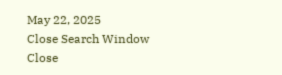May 22, 2025
Close Search Window
Close